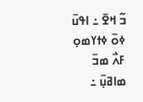ߏ߬ ߞߐ߫ ߸ ߊߟߎ߫ ߦߋ߫ ߦߙߌߘߋ߲ ߓߍ߯ ߘߏ߫ ߘߊߥߎ߲߫ ߸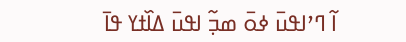ߊ߬ ߣߴߊߟߎ߫ ߦߋ߫ ߘߏ߲߬ ߊߟߎ߫ ߡߊ߰ߙߌ ߟߊ߫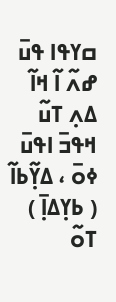ߛߌߟߊ ߟߎ߫ ߝߍ߬ ߊ߬ ߞߊ߬ ߡߍ߲ ߠߎ߬ ߞߟߏ߫ ߊߟߎ߫ ߦߋ߫ ، ߡߌ߲߬ߕߊ߬ ( ߕߌ߲ߡߊ߲߫ ) ߠߋ߬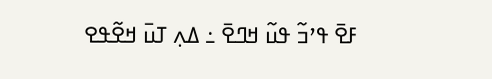ߓߐ߫ ߟߴߏ߬ ߟߎ߬ ߞߣߐ߫ ߸ ߡߍ߲ ߠߎ߫ ߞߐ߬ߟߐ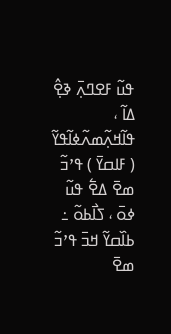ߟߎ߬ ߓߐߣߍ߲߫ ߢߐ߲߮ ߡߊ߬ ، ߟߊ߬ߞߍ߲߬ߘߍ߬ߦߊ߬ߟߌ߬ ( ߓߊߛߌ߫ ) ߟߴߏ߬ ߘߐ߫ ߡߐ߱ ߟߎ߬ ߦߋ߫ ، ߖߊ߯ߕߋ߬ ߸ ߕߊ߰ߛߌ߬ ߞߏ߫ ߟߴߏ߬ ߘߐ߫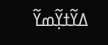ߡߌ߬ߙߌ߲߬ߘߌ߬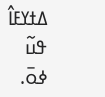ߡߙߌߓߊ߮ ߟߎ߬ ߦߋ߫.